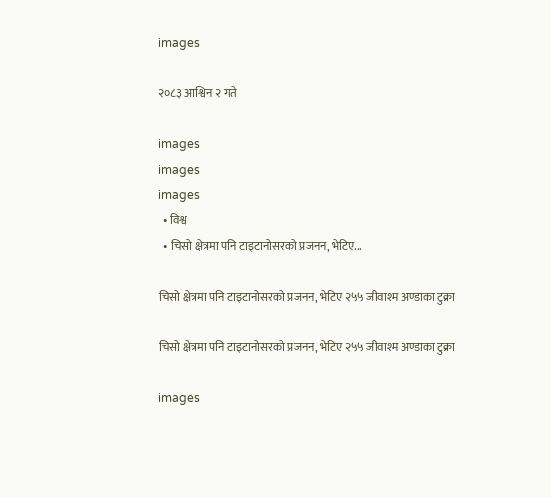images

२०८३ आश्विन २ गते

images
images
images
  • विश्व
  • चिसो क्षेत्रमा पनि टाइटानोसरको प्रजनन, भेटिए...

चिसो क्षेत्रमा पनि टाइटानोसरको प्रजनन, भेटिए २५५ जीवाश्म अण्डाका टुक्रा

चिसो क्षेत्रमा पनि टाइटानोसरको प्रजनन, भेटिए २५५ जीवाश्म अण्डाका टुक्रा

images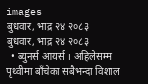images
बुधवार, भाद्र २४ २०८३
बुधवार, भाद्र २४ २०८३
  • ब्युनर्स आयर्स । अहिलेसम्म पृथ्वीमा बाँचेका सबैभन्दा विशाल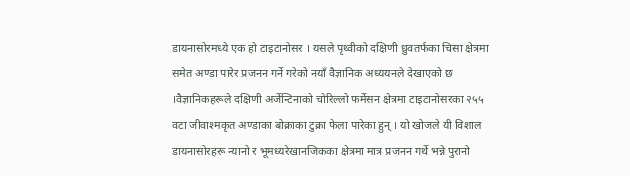डायनासोरमध्ये एक हो टाइटानोसर । यसले पृथ्वीको दक्षिणी ध्रुवतर्फका चिसा क्षेत्रमा समेत अण्डा पारेर प्रजनन गर्ने गरेको नयाँ वैज्ञानिक अध्ययनले देखाएको छ ।वैज्ञानिकहरूले दक्षिणी अर्जेन्टिनाको चोरिल्लो फर्मेसन क्षेत्रमा टाइटानोसरका २५५ वटा जीवाश्मकृत अण्डाका बोक्राका टुक्रा फेला पारेका हुन् । यो खोजले यी विशाल डायनासोरहरू न्यानो र भूमध्यरेखानजिकका क्षेत्रमा मात्र प्रजनन गर्थे भन्ने पुरानो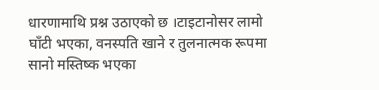धारणामाथि प्रश्न उठाएको छ ।टाइटानोसर लामो घाँटी भएका, वनस्पति खाने र तुलनात्मक रूपमा सानो मस्तिष्क भएका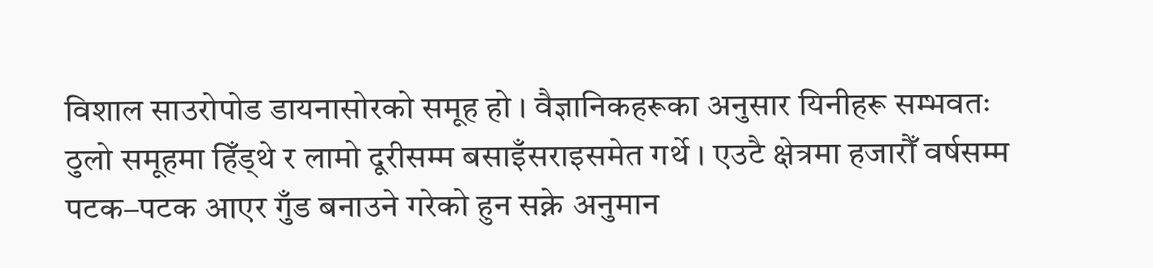विशाल साउरोपोड डायनासोरको समूह हो । वैज्ञानिकहरूका अनुसार यिनीहरू सम्भवतः ठुलो समूहमा हिँड्थे र लामो दूरीसम्म बसाइँसराइसमेत गर्थे । एउटै क्षेत्रमा हजारौँ वर्षसम्म पटक–पटक आएर गुँड बनाउने गरेको हुन सक्ने अनुमान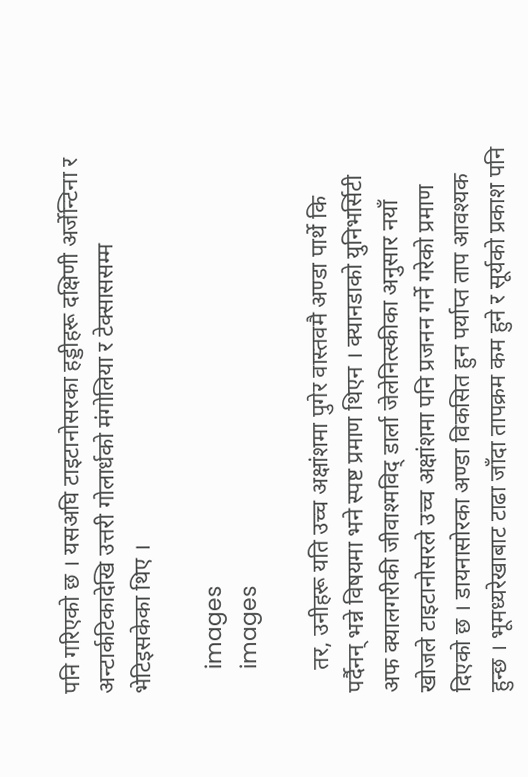पनि गरिएको छ । यसअघि टाइटानोसरका हड्डीहरू दक्षिणी अर्जेन्टिना र अन्टार्कटिकादेखि उत्तरी गोलार्धको मंगोलिया र टेक्साससम्म भेटिइसकेका थिए ।

    images
    images

    तर, उनीहरू यति उच्च अक्षांशमा पुगेर वास्तवमै अण्डा पार्थे कि पर्दैनन् भन्ने विषयमा भने स्पष्ट प्रमाण थिएन । क्यानडाको युनिभर्सिटी अफ क्यालगरीकी जीवाश्मविद् डार्ला जेलेनित्स्कीका अनुसार नयाँ खोजले टाइटानोसरले उच्च अक्षांशमा पनि प्रजनन गर्ने गरेको प्रमाण दिएको छ । डायनासोरका अण्डा विकसित हुन पर्याप्त ताप आवश्यक हुन्छ । भूमध्यरेखाबाट टाढा जाँदा तापक्रम कम हुने र सूर्यको प्रकाश पनि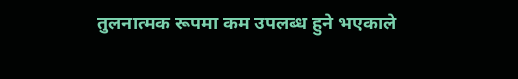तुलनात्मक रूपमा कम उपलब्ध हुने भएकाले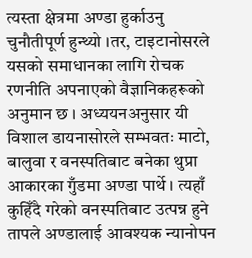त्यस्ता क्षेत्रमा अण्डा हुर्काउनु चुनौतीपूर्ण हुन्थ्यो ।तर, टाइटानोसरले यसको समाधानका लागि रोचक रणनीति अपनाएको वैज्ञानिकहरूको अनुमान छ । अध्ययनअनुसार यी विशाल डायनासोरले सम्भवतः माटो, बालुवा र वनस्पतिबाट बनेका थुप्रा आकारका गुँडमा अण्डा पार्थे । त्यहाँ कुहिँदै गरेको वनस्पतिबाट उत्पन्न हुने तापले अण्डालाई आवश्यक न्यानोपन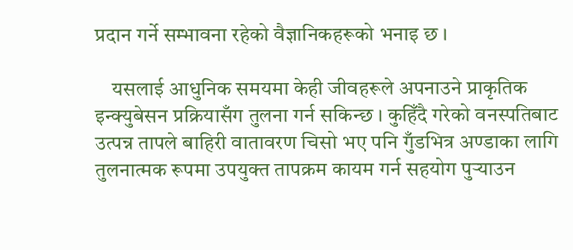प्रदान गर्ने सम्भावना रहेको वैज्ञानिकहरूको भनाइ छ ।

    यसलाई आधुनिक समयमा केही जीवहरूले अपनाउने प्राकृतिक इन्क्युबेसन प्रक्रियासँग तुलना गर्न सकिन्छ । कुहिँदै गरेको वनस्पतिबाट उत्पन्न तापले बाहिरी वातावरण चिसो भए पनि गुँडभित्र अण्डाका लागि तुलनात्मक रूपमा उपयुक्त तापक्रम कायम गर्न सहयोग पुर्‍याउन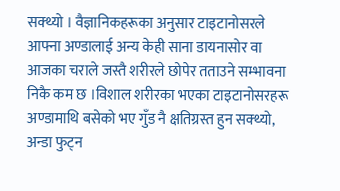सक्थ्यो । वैज्ञानिकहरूका अनुसार टाइटानोसरले आफ्ना अण्डालाई अन्य केही साना डायनासोर वा आजका चराले जस्तै शरीरले छोपेर तताउने सम्भावना निकै कम छ ।विशाल शरीरका भएका टाइटानोसरहरू अण्डामाथि बसेको भए गुँड नै क्षतिग्रस्त हुन सक्थ्यो, अन्डा फुट्न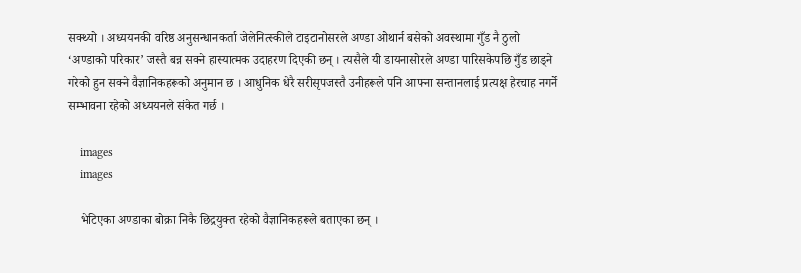सक्थ्यो । अध्ययनकी वरिष्ठ अनुसन्धानकर्ता जेलेनित्स्कीले टाइटानोसरले अण्डा ओथार्न बसेको अवस्थामा गुँड नै ठुलो ‘अण्डाको परिकार’ जस्तै बन्न सक्ने हास्यात्मक उदाहरण दिएकी छन् । त्यसैले यी डायनासोरले अण्डा पारिसकेपछि गुँड छाड्ने गरेको हुन सक्ने वैज्ञानिकहरूको अनुमान छ । आधुनिक धेरै सरीसृपजस्तै उनीहरूले पनि आफ्ना सन्तानलाई प्रत्यक्ष हेरचाह नगर्ने सम्भावना रहेको अध्ययनले संकेत गर्छ ।

    images
    images

    भेटिएका अण्डाका बोक्रा निकै छिद्रयुक्त रहेको वैज्ञानिकहरूले बताएका छन् ।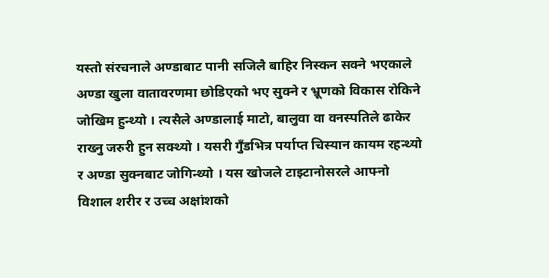यस्तो संरचनाले अण्डाबाट पानी सजिलै बाहिर निस्कन सक्ने भएकाले अण्डा खुला वातावरणमा छोडिएको भए सुक्ने र भ्रूणको विकास रोकिने जोखिम हुन्थ्यो । त्यसैले अण्डालाई माटो, बालुवा वा वनस्पतिले ढाकेर राख्नु जरुरी हुन सक्थ्यो । यसरी गुँडभित्र पर्याप्त चिस्यान कायम रहन्थ्यो र अण्डा सुक्नबाट जोगिन्थ्यो । यस खोजले टाइटानोसरले आफ्नो विशाल शरीर र उच्च अक्षांशको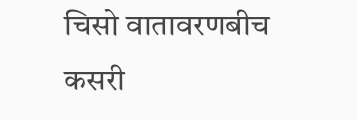चिसो वातावरणबीच कसरी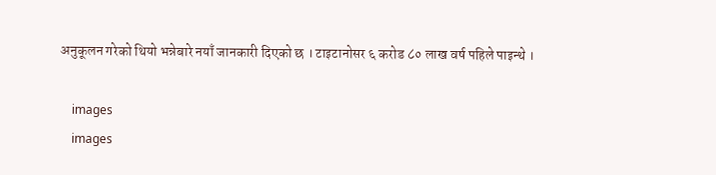अनुकूलन गरेको थियो भन्नेबारे नयाँ जानकारी दिएको छ । टाइटानोसर ६ करोड ८० लाख वर्ष पहिले पाइन्थे ।

    images
    images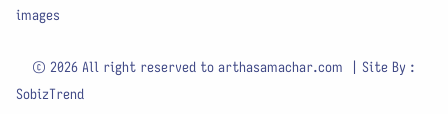images

    © 2026 All right reserved to arthasamachar.com  | Site By : SobizTrend